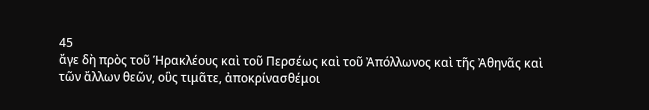45
ἄγε δὴ πρὸς τοῦ Ἡρακλέους καὶ τοῦ Περσέως καὶ τοῦ Ἀπόλλωνος καὶ τῆς Ἀθηνᾶς καὶ τῶν ἄλλων θεῶν, οὓς τιμᾶτε, ἀποκρίνασθέμοι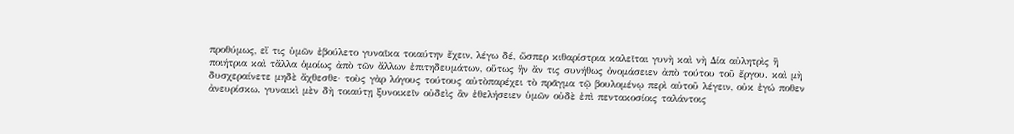προθύμως, εἴ τις ὑμῶν ἐβούλετο γυναῖκα τοιαύτην ἔχειν, λέγω δέ, ὥσπερ κιθαρίστρια καλεῖται γυνὴ καὶ νὴ Δία αὐλητρὶς ἢ ποιήτρια καὶ τἄλλα ὁμοίως ἀπὸ τῶν ἄλλων ἐπιτηδευμάτων, οὕτως ἣν ἄν τις συνήθως ὀνομάσειεν ἀπὸ τούτου τοῦ ἔργου. καὶ μὴ δυσχεραίνετε μηδὲ ἄχθεσθε· τοὺς γὰρ λόγους τούτους αὐτὸπαρέχει τὸ πρᾶγμα τῷ βουλομένῳ περὶ αὐτοῦ λέγειν, οὐκ ἐγώ ποθεν ἀνευρίσκω. γυναικὶ μὲν δὴ τοιαύτῃ ξυνοικεῖν οὐδεὶς ἂν ἐθελήσειεν ὑμῶν οὐδὲ ἐπὶ πεντακοσίοις ταλάντοις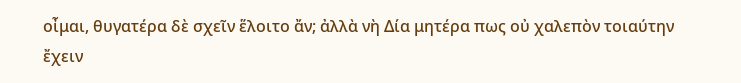οἶμαι, θυγατέρα δὲ σχεῖν ἕλοιτο ἄν; ἀλλὰ νὴ Δία μητέρα πως οὐ χαλεπὸν τοιαύτην ἔχειν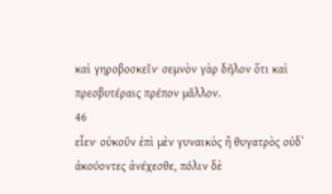καὶ γηροβοσκεῖν· σεμνὸν γὰρ δῆλον ὅτι καὶ πρεσβυτέραις πρέπον μᾶλλον.
46
εἶεν· οὐκοῦν ἐπὶ μὲν γυναικὸς ἢ θυγατρὸς οὐδʼ ἀκούοντες ἀνέχεσθε, πόλιν δὲ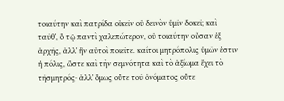τοιαύτην καὶ πατρίδα οἰκεῖν οὐ δεινὸν ὑμῖν δοκεῖ; καὶ ταῦθʼ, ὃ τῷ παντὶ χαλεπώτερον, οὐ τοιαύτην οὖσαν ἐξ ἀρχῆς, ἀλλʼ ἣν αὐτοὶ ποιεῖτε. καίτοι μητρόπολις ὑμῶν ἐστιν ἡ πόλις, ὥστε καὶ τὴν σεμνότητα καὶ τὸ ἀξίωμα ἔχει τὸ τῆσμητρός· ἀλλʼ ὅμως οὔτε τοῦ ὀνόματος οὔτε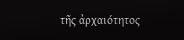τῆς ἀρχαιότητος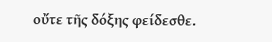οὔτε τῆς δόξης φείδεσθε.